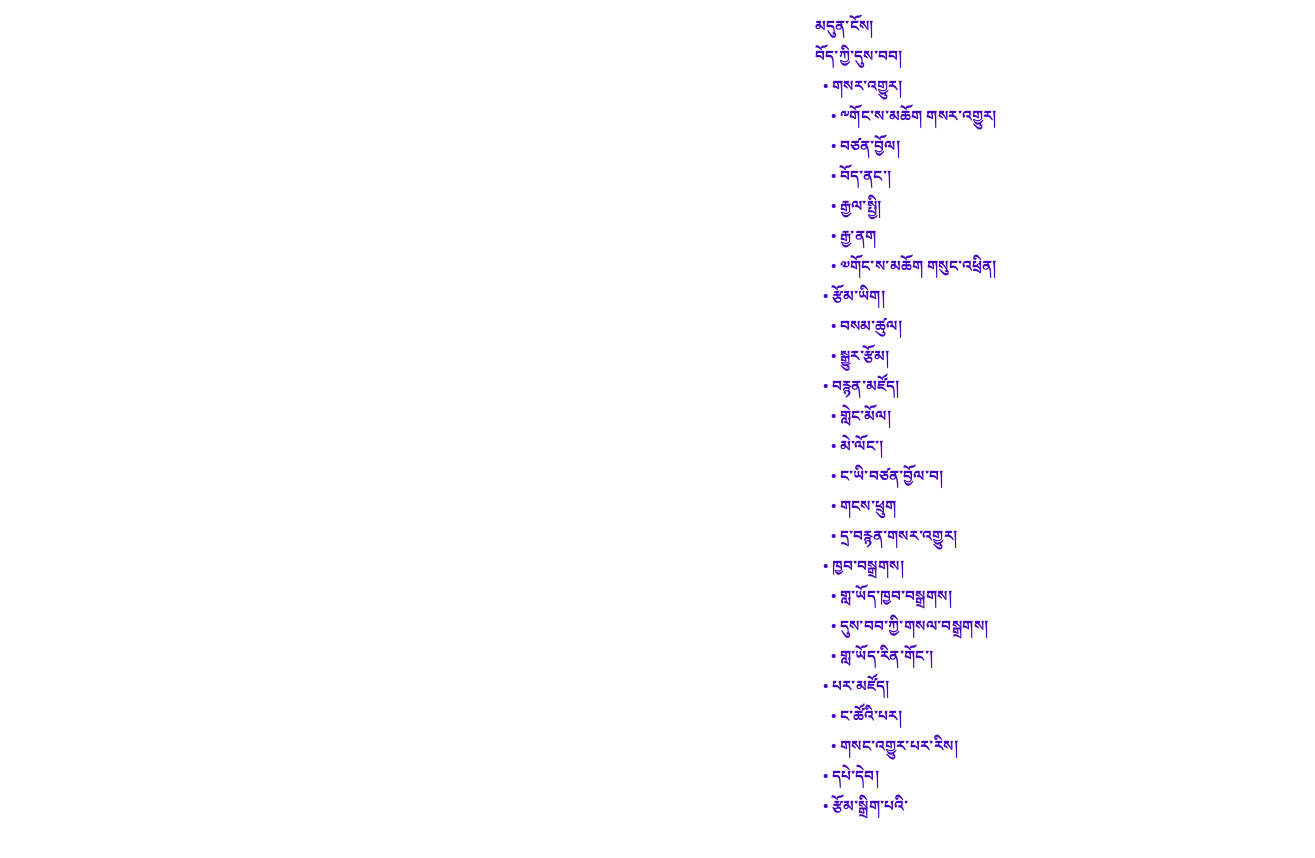མདུན་ངོས།
བོད་ཀྱི་དུས་བབ།
  • གསར་འགྱུར།
    • ༸གོང་ས་མཆོག གསར་འགྱུར།
    • བཙན་བྱོལ།
    • བོད་ནང་།
    • རྒྱལ་སྤྱི།
    • རྒྱ་ནག
    • ༧གོང་ས་མཆོག གསུང་འཕྲིན།
  • རྩོམ་ཡིག།
    • བསམ་ཚུལ།
    • སྒྱུར་རྩོམ།
  • བརྙན་མཛོད།
    • གླེང་མོལ།
    • མེ་ལོང་།
    • ང་ཡི་བཙན་བྱོལ་བ།
    • གངས་ཕྲུག
    • དྲ་བརྙན་གསར་འགྱུར།
  • ཁྱབ་བསྒྲགས།
    • གླ་ཡོད་ཁྱབ་བསྒྲགས།
    • དུས་བབ་ཀྱི་གསལ་བསྒྲགས།
    • གླ་ཡོད་རིན་གོང་།
  • པར་མཛོད།
    • ང་ཚོའི་པར།
    • གསང་འགྱུར་པར་རིས།
  • དཔེ་དེབ།
  • རྩོམ་སྒྲིག་པའི་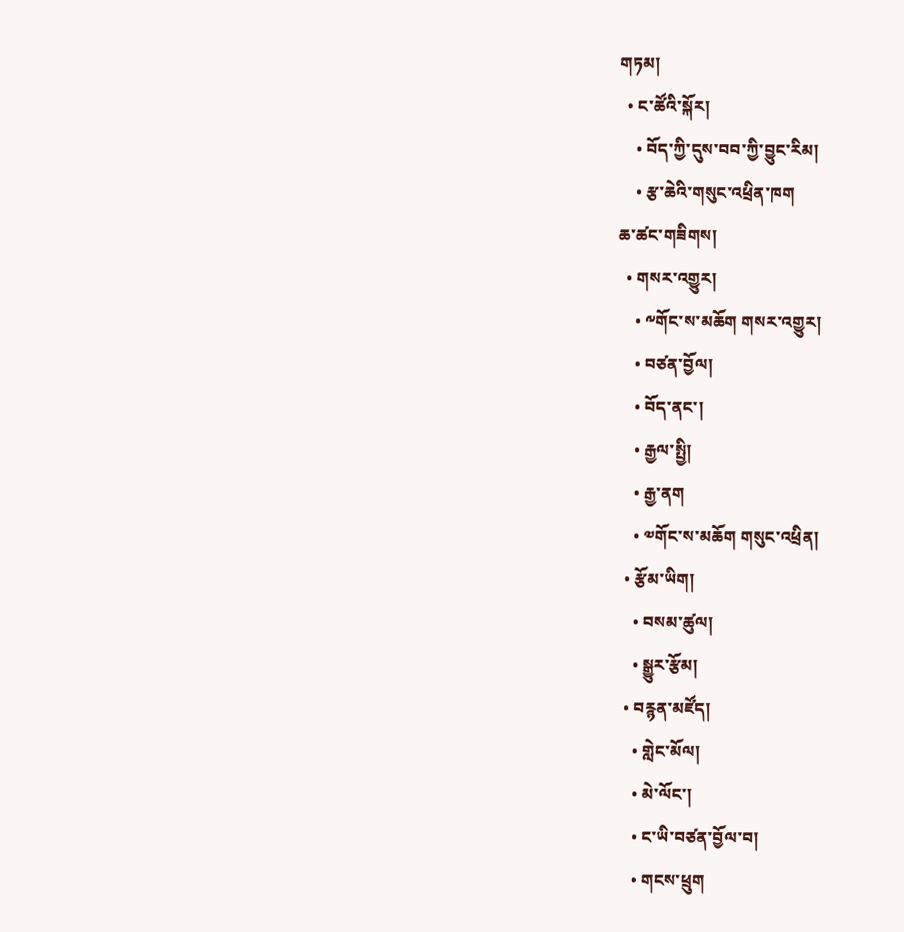གཏམ།
  • ང་ཚོའི་སྐོར།
    • བོད་ཀྱི་དུས་བབ་ཀྱི་བྱུང་རིམ།
    • རྩ་ཆེའི་གསུང་འཕྲིན་ཁག
ཆ་ཚང་གཟིགས།
  • གསར་འགྱུར།
    • ༸གོང་ས་མཆོག གསར་འགྱུར།
    • བཙན་བྱོལ།
    • བོད་ནང་།
    • རྒྱལ་སྤྱི།
    • རྒྱ་ནག
    • ༧གོང་ས་མཆོག གསུང་འཕྲིན།
  • རྩོམ་ཡིག།
    • བསམ་ཚུལ།
    • སྒྱུར་རྩོམ།
  • བརྙན་མཛོད།
    • གླེང་མོལ།
    • མེ་ལོང་།
    • ང་ཡི་བཙན་བྱོལ་བ།
    • གངས་ཕྲུག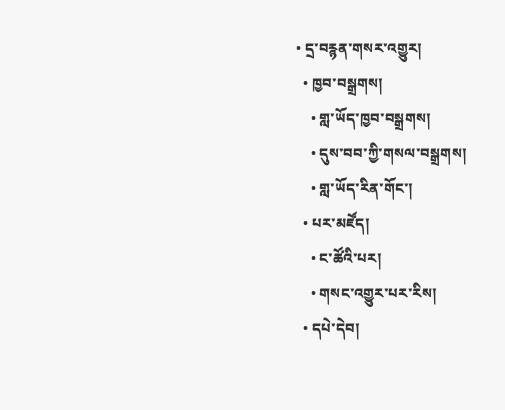• དྲ་བརྙན་གསར་འགྱུར།
  • ཁྱབ་བསྒྲགས།
    • གླ་ཡོད་ཁྱབ་བསྒྲགས།
    • དུས་བབ་ཀྱི་གསལ་བསྒྲགས།
    • གླ་ཡོད་རིན་གོང་།
  • པར་མཛོད།
    • ང་ཚོའི་པར།
    • གསང་འགྱུར་པར་རིས།
  • དཔེ་དེབ།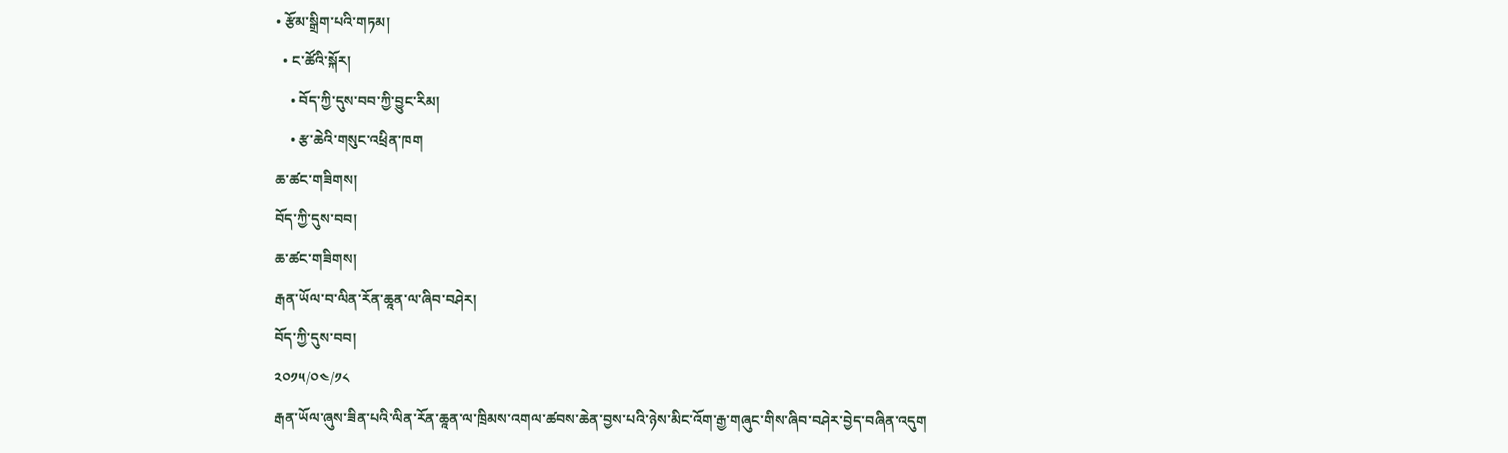• རྩོམ་སྒྲིག་པའི་གཏམ།
  • ང་ཚོའི་སྐོར།
    • བོད་ཀྱི་དུས་བབ་ཀྱི་བྱུང་རིམ།
    • རྩ་ཆེའི་གསུང་འཕྲིན་ཁག
ཆ་ཚང་གཟིགས།
བོད་ཀྱི་དུས་བབ།
ཆ་ཚང་གཟིགས།
རྒན་ཡོལ་བ་ལིན་རོན་ཆཱན་ལ་ཞིབ་བཤེར།
བོད་ཀྱི་དུས་བབ།
༢༠༡༥/༠༤/༡༨
རྒན་ཡོལ་ཞུས་ཟིན་པའི་ལིན་རོན་ཆཱན་ལ་ཁྲིམས་འགལ་ཚབས་ཆེན་བྱས་པའི་ཉེས་མིང་འོག་རྒྱ་གཞུང་གིས་ཞིབ་བཤེར་བྱེད་བཞིན་འདུག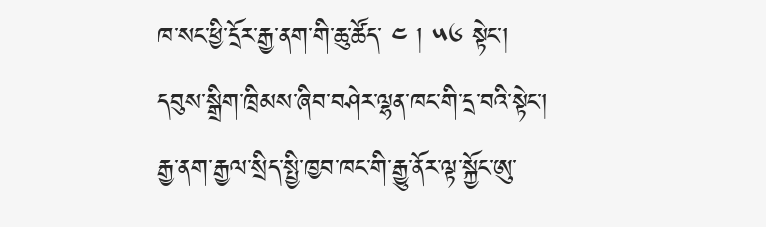ཁ་སང་ཕྱི་དྲོར་རྒྱ་ནག་གི་ཆུ་ཚོད་ ༤ ། ༥༦ སྟེང་། དབུས་སྒྲིག་ཁྲིམས་ཞིབ་བཤེར་ལྷན་ཁང་གི་དྲ་བའི་སྟེང་། རྒྱ་ནག་རྒྱལ་སྲིད་སྤྱི་ཁྱབ་ཁང་གི་རྒྱུ་ནོར་ལྟ་སྐྱོང་ཨུ་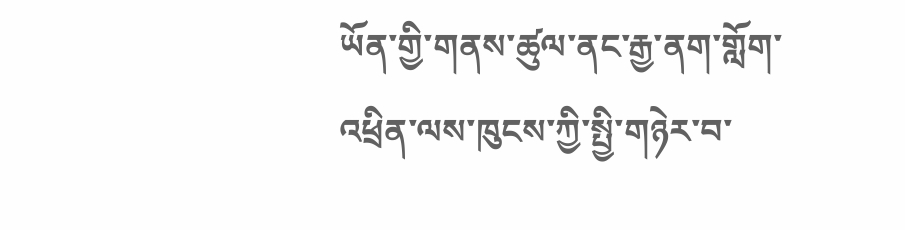ཡོན་གྱི་གནས་ཚུལ་ནང་རྒྱ་ནག་གློག་འཕྲིན་ལས་ཁུངས་ཀྱི་སྤྱི་གཉེར་བ་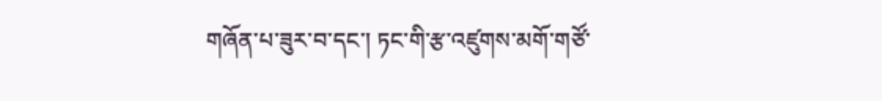གཞོན་པ་ཟུར་བ་དང་། ཏང་གི་རྩ་འཛུགས་མགོ་གཙོ་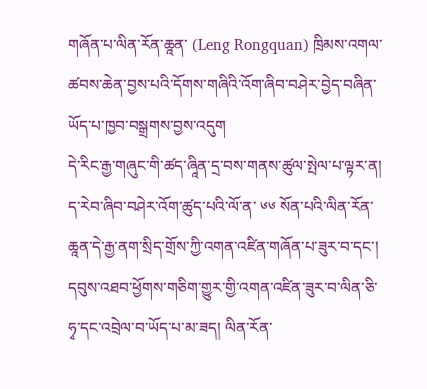གཞོན་པ་ལིན་རོན་ཆཱན་ (Leng Rongquan) ཁྲིམས་འགལ་ཚབས་ཆེན་བྱས་པའི་དོགས་གཞིའི་འོག་ཞིབ་བཤེར་བྱེད་བཞིན་ཡོད་པ་ཁྱབ་བསྒྲགས་བྱས་འདུག
དེ་རིང་རྒྱ་གཞུང་གི་ཚད་ཞཱིན་དྲ་བས་གནས་ཚུལ་སྤེལ་པ་ལྟར་ན། ད་རེབ་ཞིབ་བཤེར་འོག་ཚུད་པའི་ལོ་ན་ ༦༦ སོན་པའི་ལིན་རོན་ཆཱན་དེ་རྒྱ་ནག་སྲིད་གྲོས་ཀྱི་འགན་འཛིན་གཞོན་པ་ཟུར་བ་དང་། དབུས་འཐབ་ཕྱོགས་གཅིག་གྱུར་གྱི་འགན་འཛིན་ཟུར་བ་ལིན་ཅི་ཧྭ་དང་འབྲེལ་བ་ཡོད་པ་མ་ཟད། ལིན་རོན་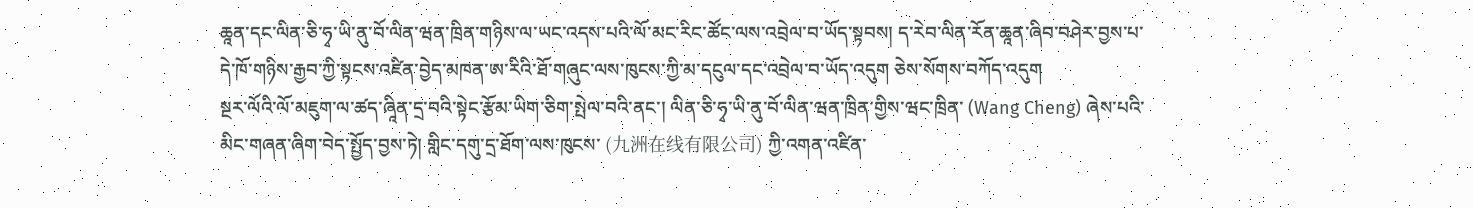ཆཱན་དང་ལིན་ཅི་ཧྭ་ཡི་ནུ་བོ་ལིན་ཝན་ཁྲིན་གཉིས་ལ་ཡང་འདས་པའི་ལོ་མང་རིང་ཚོང་ལས་འབྲེལ་བ་ཡོད་སྟབས། ད་རེབ་ལིན་རོན་ཆཱན་ཞིབ་བཤེར་བྱས་པ་དེ་ཁོ་གཉིས་རྒྱབ་ཀྱི་སྟངས་འཛིན་བྱེད་མཁན་ཨ་རིའི་ཐོ་གཞུང་ལས་ཁུངས་ཀྱི་མ་དངུལ་དང་འབྲེལ་བ་ཡོད་འདུག ཅེས་སོགས་བཀོད་འདུག
སྔར་ལོའི་ལོ་མཇུག་ལ་ཚད་ཞཱིན་དྲ་བའི་སྟེང་རྩོམ་ཡིག་ཅིག་སྤེལ་བའི་ནང་། ལིན་ཅི་ཧྭ་ཡི་ནུ་བོ་ལིན་ཝན་ཁྲིན་གྱིས་ཝང་ཁྲིན་ (Wang Cheng) ཞེས་པའི་མིང་གཞན་ཞིག་བེད་སྤྱོད་བྱས་ཏེ། གླིང་དགུ་དྲ་ཐོག་ལས་ཁུངས་ (九洲在线有限公司) ཀྱི་འགན་འཛིན་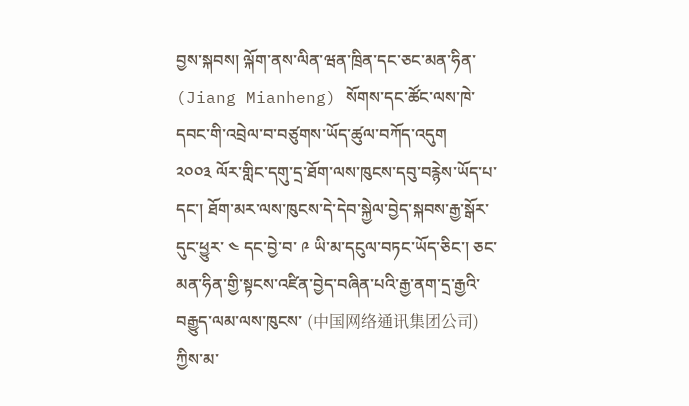བྱས་སྐབས། ལྐོག་ནས་ལིན་ཝན་ཁྲིན་དང་ཅང་མན་ཧིན་ (Jiang Mianheng) སོགས་དང་ཚོང་ལས་ཁེ་དབང་གི་འབྲེལ་བ་བཙུགས་ཡོད་ཚུལ་བཀོད་འདུག
༢༠༠༣ ལོར་གླིང་དགུ་དྲ་ཐོག་ལས་ཁུངས་དབུ་བརྙེས་ཡོད་པ་དང་། ཐོག་མར་ལས་ཁུངས་དེ་དེབ་སྐྱེལ་བྱེད་སྐབས་རྒྱ་སྒོར་དུང་ཕྱུར་ ༤ དང་བྱེ་བ་ ༩ ཡི་མ་དངུལ་བཏང་ཡོད་ཅིང་། ཅང་མན་ཧིན་གྱི་སྟངས་འཛིན་བྱེད་བཞིན་པའི་རྒྱ་ནག་དྲ་རྒྱའི་བརྒྱུད་ལམ་ལས་ཁུངས་ (中国网络通讯集团公司) ཀྱིས་མ་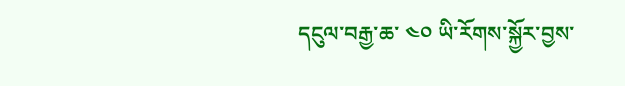དངུལ་བརྒྱ་ཆ་ ༤༠ ཡི་རོགས་སྐྱོར་བྱས་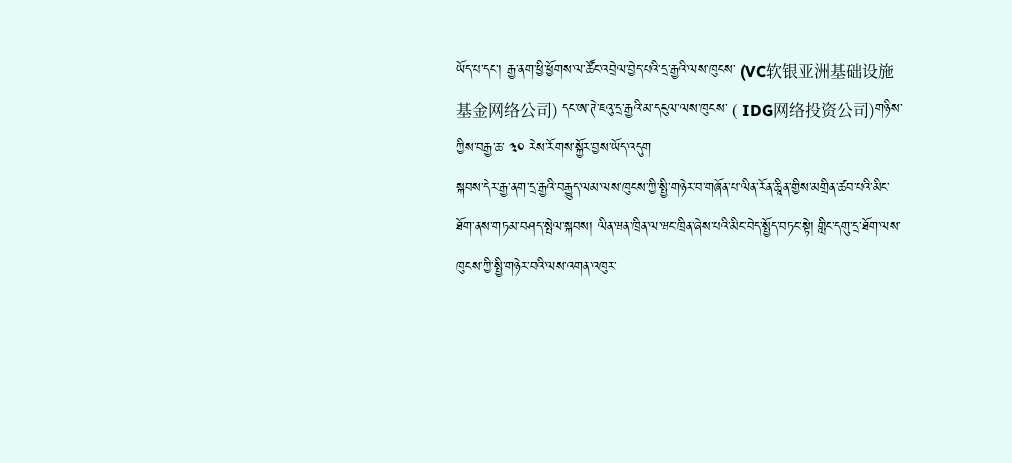ཡོད་པ་དང་། རྒྱ་ནག་ཕྱི་ཕྱོགས་ལ་ཚོང་འབྲེལ་བྱེད་པའི་དྲ་རྒྱའི་ལས་ཁུངས་ (VC软银亚洲基础设施基金网络公司) དང་ཨ་ཊེ་ཇའུ་དྲ་རྒྱའི་མ་དངུལ་ལས་ཁུངས་ ( IDG网络投资公司)གཉིས་ཀྱིས་བརྒྱ་ཆ་ ༣༠ རེས་རོགས་སྐྱོར་བྱས་ཡོད་འདུག
སྐབས་དེར་རྒྱ་ནག་དྲ་རྒྱའི་བརྒྱུད་ལམ་ལས་ཁུངས་ཀྱི་སྤྱི་གཉེར་བ་གཞོན་པ་ལིན་རོན་ཆཱིན་གྱིས་མགྲིན་ཚབ་པའི་མིང་ཐོག་ནས་གཏམ་བཤད་སྤེལ་སྐབས། ལིན་ཝན་ཁྲིན་ལ་ཝང་ཁྲིན་ཞེས་པའི་མིང་བེད་སྤྱོད་བཏང་སྟེ། གླིང་དགུ་དྲ་ཐོག་ལས་ཁུངས་ཀྱི་སྤྱི་གཉེར་བའི་ལས་འགན་འཁུར་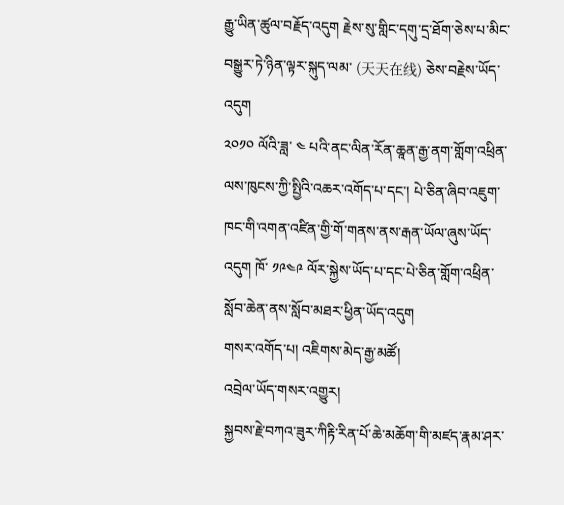རྒྱུ་ཡིན་ཚུལ་བརྗོད་འདུག རྗེས་སུ་གླིང་དགུ་དྲ་ཐོག་ཅེས་པ་མིང་བསྒྱུར་ཏེ་ཉིན་ལྟར་སྐུད་ལམ་ (天天在线) ཅེས་བརྗེས་ཡོད་འདུག
༢༠༡༠ ལོའི་ཟླ་ ༤ པའི་ནང་ལིན་རོན་ཆཱན་རྒྱ་ནག་གློག་འཕྲིན་ལས་ཁུངས་ཀྱི་སྤྱིའི་འཆར་འགོད་པ་དང་། པེ་ཅིན་ཞིབ་འཇུག་ཁང་གི་འགན་འཛིན་གྱི་གོ་གནས་ནས་རྒན་ཡོལ་ཞུས་ཡོད་འདུག ཁོ་ ༡༩༤༩ ལོར་སྐྱེས་ཡོད་པ་དང་པེ་ཅིན་གློག་འཕྲིན་སློབ་ཆེན་ནས་སློབ་མཐར་ཕྱིན་ཡོད་འདུག
གསར་འགོད་པ། འཇིགས་མེད་རྒྱ་མཚོ།
འབྲེལ་ཡོད་གསར་འགྱུར།
སྐྱབས་རྗེ་བཀའ་ཟུར་ཀིརྟི་རིན་པོ་ཆེ་མཆོག་གི་མཛད་རྣམ་ཤར་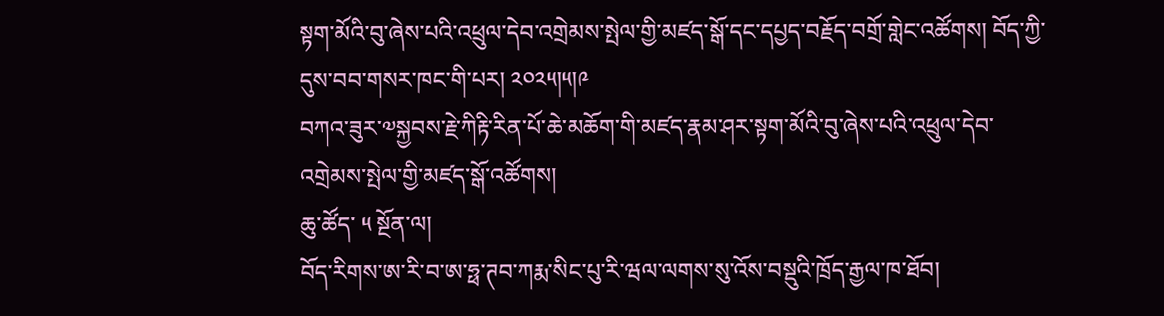སྟག་མོའི་བུ་ཞེས་པའི་འཕྲུལ་དེབ་འགྲེམས་སྤེལ་གྱི་མཛད་སྒོ་དང་དཔྱད་བརྗོད་བགྲོ་གླེང་འཚོགས། བོད་ཀྱི་དུས་བབ་གསར་ཁང་གི་པར། ༢༠༢༥།༥།༩
བཀའ་ཟུར་༧སྐྱབས་རྗེ་ཀིརྟི་རིན་པོ་ཆེ་མཆོག་གི་མཛད་རྣམ་ཤར་སྟག་མོའི་བུ་ཞེས་པའི་འཕྲུལ་དེབ་འགྲེམས་སྤེལ་གྱི་མཛད་སྒོ་འཚོགས།
ཆུ་ཚོད་ ༥ སྔོན་ལ།
བོད་རིགས་ཨ་རི་བ་ཨ་ཧྥ་ཊབ་ཀརྨ་སིང་པུ་རི་ཝལ་ལགས་སུ་འོས་བསྡུའི་ཁྲོད་རྒྱལ་ཁ་ཐོབ།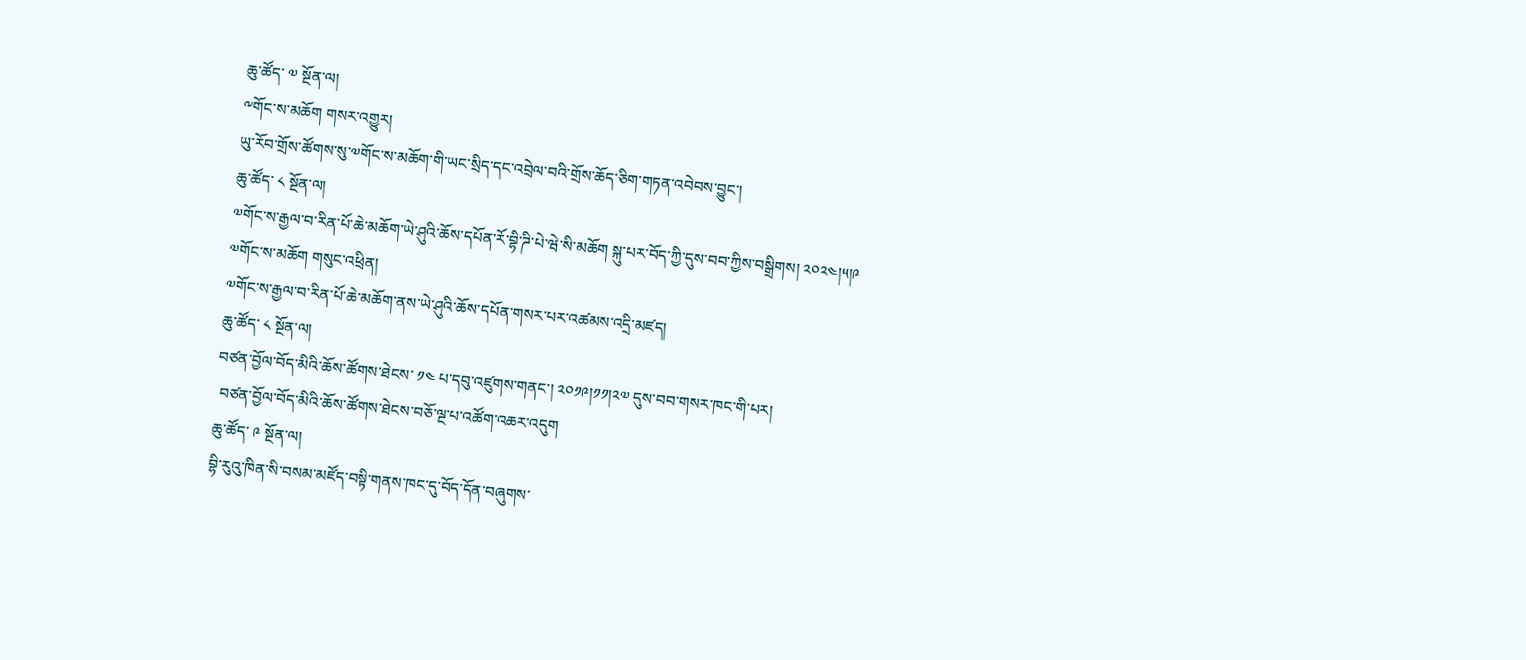ཆུ་ཚོད་ ༧ སྔོན་ལ།
༸གོང་ས་མཆོག གསར་འགྱུར།
ཡུ་རོབ་གྲོས་ཚོགས་སུ་༧གོང་ས་མཆོག་གི་ཡང་སྲིད་དང་འབྲེལ་བའི་གྲོས་ཆོད་ཅིག་གཏན་འབེབས་བྱུང་།
ཆུ་ཚོད་ ༨ སྔོན་ལ།
༧གོང་ས་རྒྱལ་བ་རིན་པོ་ཆེ་མཆོག་ཡེ་ཤུའི་ཆོས་དཔོན་རོ་བྷི་ཌི་པེ་ཝེ་སི་མཆོག སྐུ་པར་བོད་ཀྱི་དུས་བབ་ཀྱིས་བསྒྲིགས། ༢༠༢༤།༥།༩
༧གོང་ས་མཆོག གསུང་འཕྲིན།
༧གོང་ས་རྒྱལ་བ་རིན་པོ་ཆེ་མཆོག་ནས་ཡེ་ཤུའི་ཆོས་དཔོན་གསར་པར་འཚམས་འདྲི་མཛད།
ཆུ་ཚོད་ ༨ སྔོན་ལ།
བཙན་བྱོལ་བོད་མིའི་ཆོས་ཚོགས་ཐེངས་ ༡༤ པ་དབུ་འཛུགས་གནང་། ༢༠༡༩།༡༡།༢༧ དུས་བབ་གསར་ཁང་གི་པར།
 བཙན་བྱོལ་བོད་མིའི་ཆོས་ཚོགས་ཐེངས་བཅོ་ལྔ་པ་འཚོག་འཆར་འདུག
ཆུ་ཚོད་ ༩ སྔོན་ལ།
བྷི་རུའུ་ཁིན་སི་བསམ་མཛོད་བསྟི་གནས་ཁང་དུ་བོད་དོན་བཞུགས་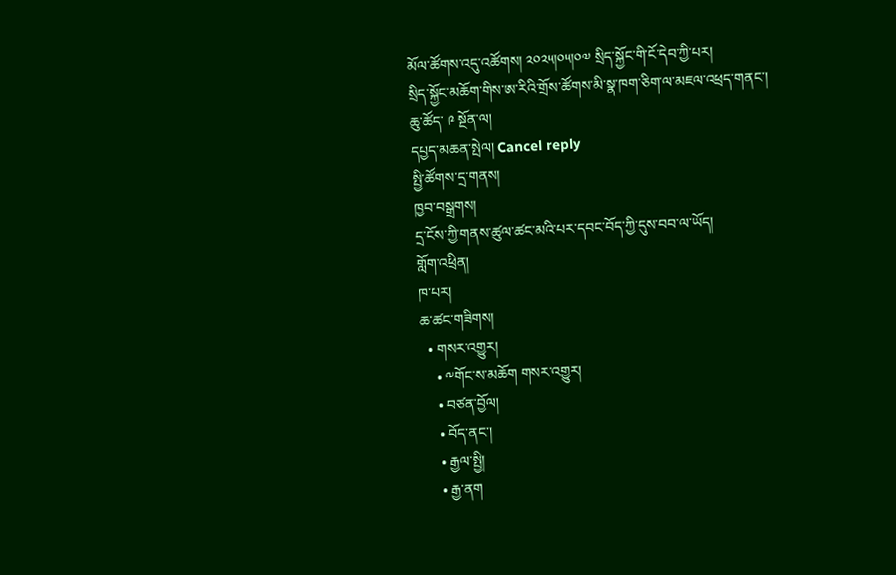མོལ་ཚོགས་འདུ་འཚོགས། ༢༠༢༥།༠༥།༠༧ སྲིད་སྐྱོང་གི་ངོ་དེབ་ཀྱི་པར།
སྲིད་སྐྱོང་མཆོག་གིས་ཨ་རིའི་གྲོས་ཚོགས་མི་སྣ་ཁག་ཅིག་ལ་མཇལ་འཕྲད་གནང་།
ཆུ་ཚོད་ ༩ སྔོན་ལ།
དཔྱད་མཆན་སྤེལ། Cancel reply
སྤྱི་ཚོགས་དྲ་གནས།
ཁྱབ་བསྒྲགས།
དྲ་ངོས་ཀྱི་གནས་ཚུལ་ཚང་མའི་པར་དབང་བོད་ཀྱི་དུས་བབ་ལ་ཡོད།
གློག་འཕྲིན།
ཁ་པར།
ཆ་ཚང་གཟིགས།
  • གསར་འགྱུར།
    • ༸གོང་ས་མཆོག གསར་འགྱུར།
    • བཙན་བྱོལ།
    • བོད་ནང་།
    • རྒྱལ་སྤྱི།
    • རྒྱ་ནག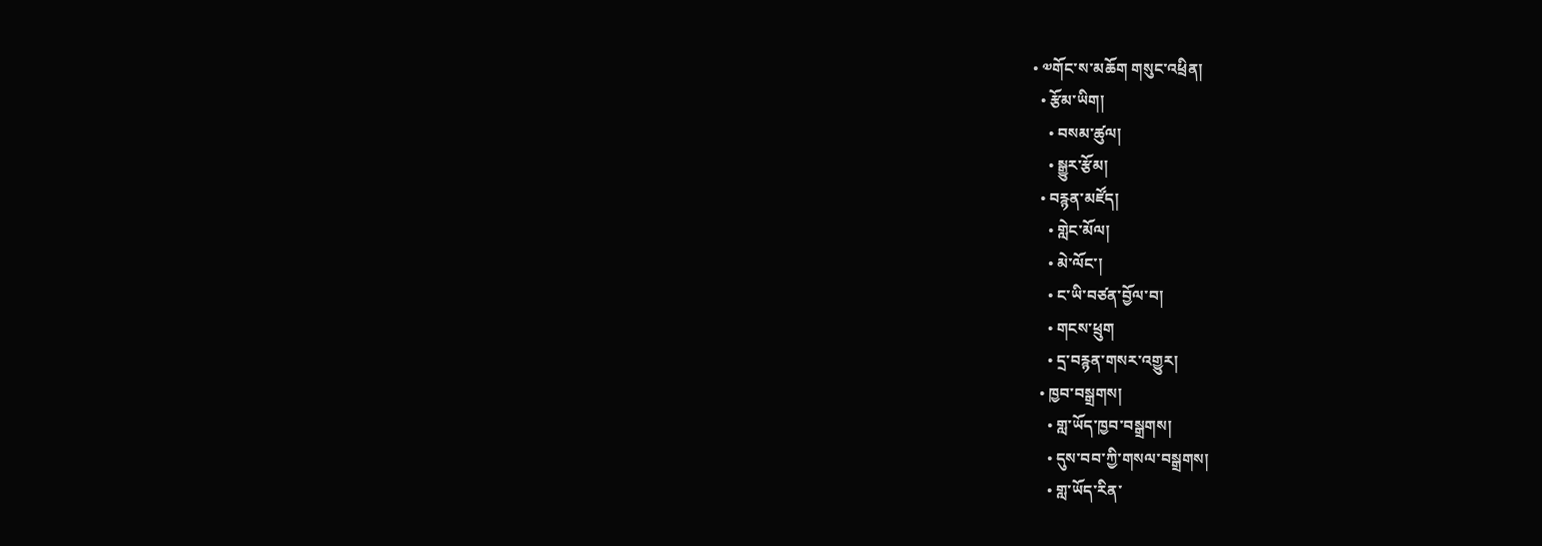• ༧གོང་ས་མཆོག གསུང་འཕྲིན།
  • རྩོམ་ཡིག།
    • བསམ་ཚུལ།
    • སྒྱུར་རྩོམ།
  • བརྙན་མཛོད།
    • གླེང་མོལ།
    • མེ་ལོང་།
    • ང་ཡི་བཙན་བྱོལ་བ།
    • གངས་ཕྲུག
    • དྲ་བརྙན་གསར་འགྱུར།
  • ཁྱབ་བསྒྲགས།
    • གླ་ཡོད་ཁྱབ་བསྒྲགས།
    • དུས་བབ་ཀྱི་གསལ་བསྒྲགས།
    • གླ་ཡོད་རིན་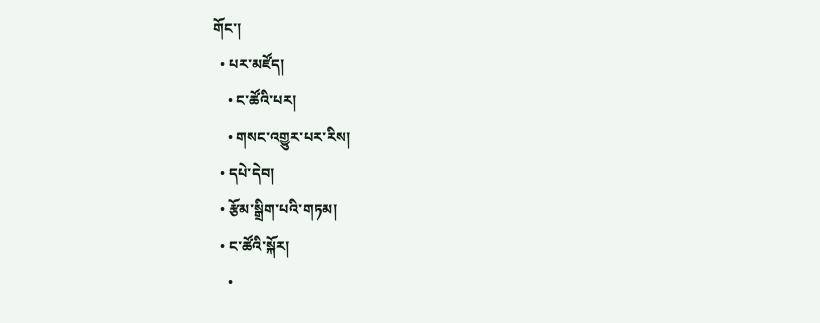གོང་།
  • པར་མཛོད།
    • ང་ཚོའི་པར།
    • གསང་འགྱུར་པར་རིས།
  • དཔེ་དེབ།
  • རྩོམ་སྒྲིག་པའི་གཏམ།
  • ང་ཚོའི་སྐོར།
    •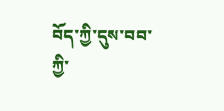བོད་ཀྱི་དུས་བབ་ཀྱི་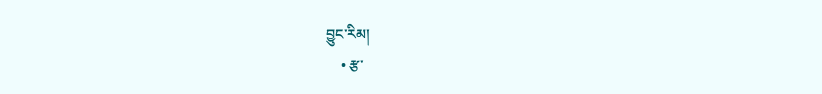བྱུང་རིམ།
    • རྩ་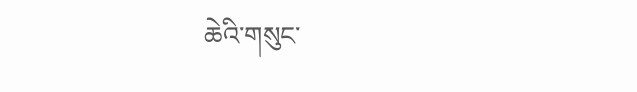ཆེའི་གསུང་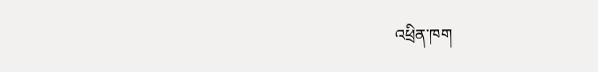འཕྲིན་ཁག